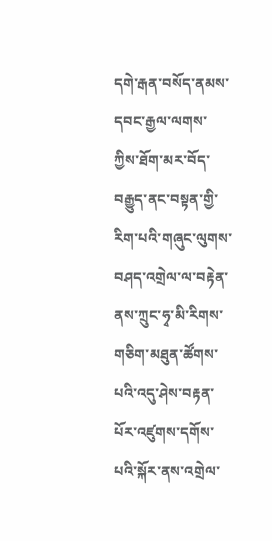དགེ་རྒན་བསོད་ནམས་དབང་རྒྱལ་ལགས་ཀྱིས་ཐོག་མར་བོད་བརྒྱུད་ནང་བསྟན་གྱི་རིག་པའི་གཞུང་ལུགས་བཤད་འགྲེལ་ལ་བརྟེན་ནས་ཀྲུང་ཧྭ་མི་རིགས་གཅིག་མཐུན་ཚོགས་པའི་འདུ་ཤེས་བརྟན་པོར་འཛུགས་དགོས་པའི་སྐོར་ནས་འགྲེལ་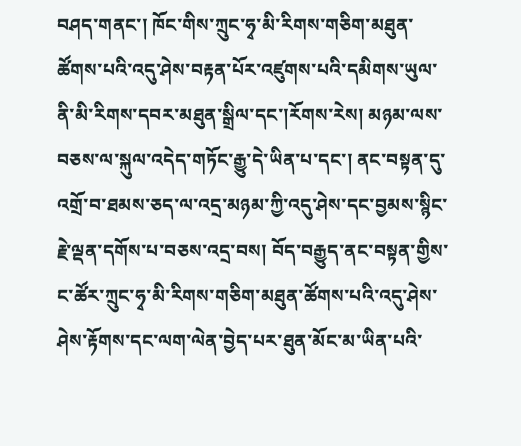བཤད་གནང་། ཁོང་གིས་ཀྲུང་ཧྭ་མི་རིགས་གཅིག་མཐུན་ཚོགས་པའི་འདུ་ཤེས་བརྟན་པོར་འཛུགས་པའི་དམིགས་ཡུལ་ནི་མི་རིགས་དབར་མཐུན་སྒྲིལ་དང་།རོགས་རེས། མཉམ་ལས་བཅས་ལ་སྐུལ་འདེད་གཏོང་རྒྱུ་དེ་ཡིན་པ་དང་། ནང་བསྟན་དུ་འགྲོ་བ་ཐམས་ཅད་ལ་འདྲ་མཉམ་ཀྱི་འདུ་ཤེས་དང་བྱམས་སྙིང་རྗེ་ལྡན་དགོས་པ་བཅས་འདྲ་བས། བོད་བརྒྱུད་ནང་བསྟན་གྱིས་ང་ཚོར་ཀྲུང་ཧྭ་མི་རིགས་གཅིག་མཐུན་ཚོགས་པའི་འདུ་ཤེས་ཤེས་རྟོགས་དང་ལག་ལེན་བྱེད་པར་ཐུན་མོང་མ་ཡིན་པའི་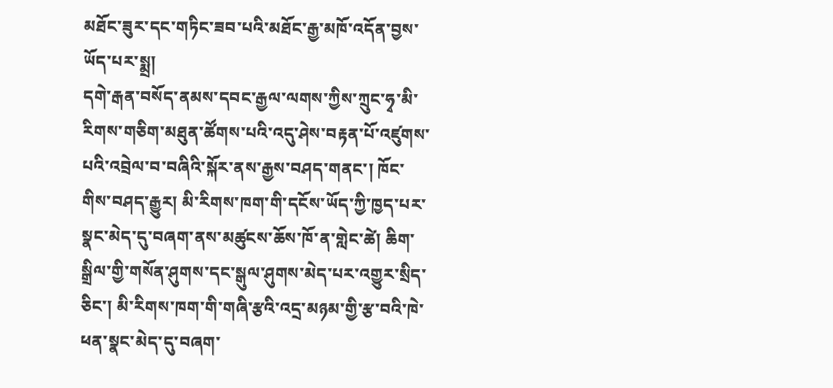མཐོང་ཟུར་དང་གཏིང་ཟབ་པའི་མཐོང་རྒྱ་མཁོ་འདོན་བྱས་ཡོད་པར་སྨྲ།
དགེ་རྒན་བསོད་ནམས་དབང་རྒྱལ་ལགས་ཀྱིས་ཀྲུང་ཧྭ་མི་རིགས་གཅིག་མཐུན་ཚོགས་པའི་འདུ་ཤེས་བརྟན་པོ་འཛུགས་པའི་འབྲེལ་བ་བཞིའི་སྐོར་ནས་རྒྱས་བཤད་གནང་། ཁོང་གིས་བཤད་རྒྱུར། མི་རིགས་ཁག་གི་དངོས་ཡོད་ཀྱི་ཁྱད་པར་སྣང་མེད་དུ་བཞག་ནས་མཚུངས་ཆོས་ཁོ་ན་གླེང་ཚེ། ཆིག་སྒྲིལ་གྱི་གསོན་ཤུགས་དང་སྒུལ་ཤུགས་མེད་པར་འགྱུར་སྲིད་ཅིང་། མི་རིགས་ཁག་གི་གཞི་རྩའི་འདྲ་མཉམ་གྱི་རྩ་བའི་ཁེ་ཕན་སྣང་མེད་དུ་བཞག་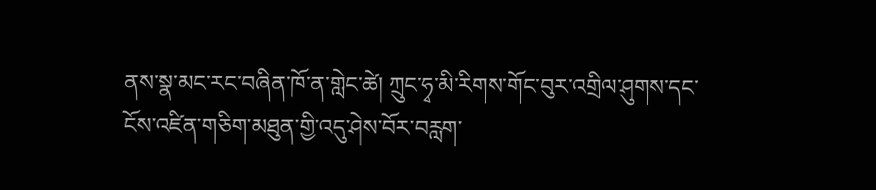ནས་སྣ་མང་རང་བཞིན་ཁོ་ན་གླེང་ཚེ། ཀྲུང་ཧྭ་མི་རིགས་གོང་བུར་འགྲིལ་ཤུགས་དང་ངོས་འཛིན་གཅིག་མཐུན་གྱི་འདུ་ཤེས་བོར་བརླག་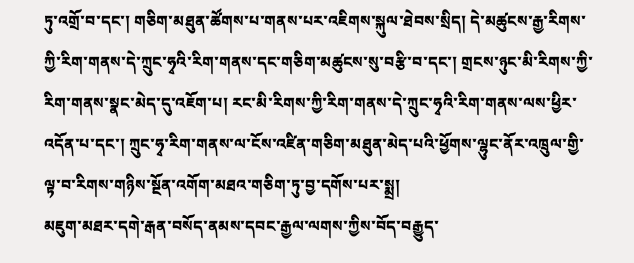ཏུ་འགྲོ་བ་དང་། གཅིག་མཐུན་ཚོགས་པ་གནས་པར་འཇིགས་སྐུལ་ཐེབས་སྲིད། དེ་མཚུངས་རྒྱ་རིགས་ཀྱི་རིག་གནས་དེ་ཀྲུང་ཧྭའི་རིག་གནས་དང་གཅིག་མཚུངས་སུ་བརྩི་བ་དང་། གྲངས་ཉུང་མི་རིགས་ཀྱི་རིག་གནས་སྣང་མེད་དུ་འཇོག་པ། རང་མི་རིགས་ཀྱི་རིག་གནས་དེ་ཀྲུང་ཧྭའི་རིག་གནས་ལས་ཕྱིར་འདོན་པ་དང་། ཀྲུང་ཧྭ་རིག་གནས་ལ་ངོས་འཛིན་གཅིག་མཐུན་མེད་པའི་ཕྱོགས་ལྷུང་ནོར་འཁྲུལ་གྱི་ལྟ་བ་རིགས་གཉིས་སྔོན་འགོག་མཐའ་གཅིག་ཏུ་བྱ་དགོས་པར་སྨྲ།
མཇུག་མཐར་དགེ་རྒན་བསོད་ནམས་དབང་རྒྱལ་ལགས་ཀྱིས་བོད་བརྒྱུད་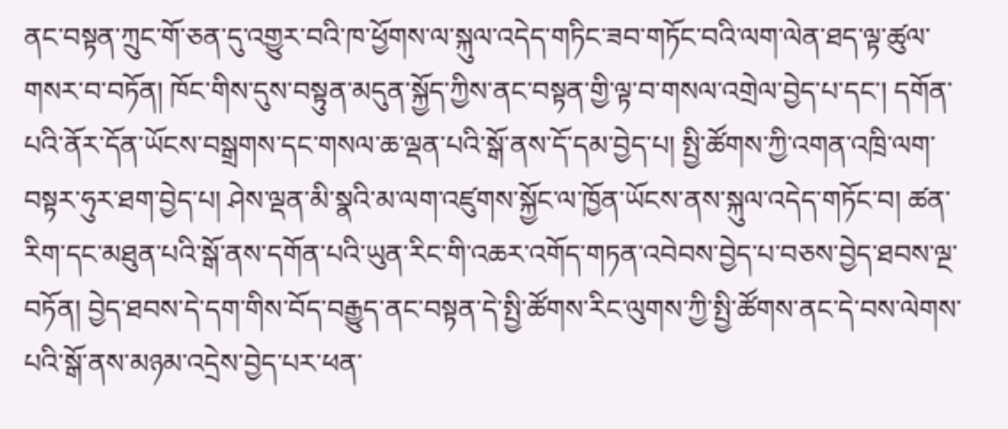ནང་བསྟན་ཀྲུང་གོ་ཅན་དུ་འགྱུར་བའི་ཁ་ཕྱོགས་ལ་སྐུལ་འདེད་གཏིང་ཟབ་གཏོང་བའི་ལག་ལེན་ཐད་ལྟ་ཚུལ་གསར་བ་བཏོན། ཁོང་གིས་དུས་བསྟུན་མདུན་སྐྱོད་ཀྱིས་ནང་བསྟན་གྱི་ལྟ་བ་གསལ་འགྲེལ་བྱེད་པ་དང་། དགོན་པའི་ནོར་དོན་ཡོངས་བསྒྲགས་དང་གསལ་ཆ་ལྡན་པའི་སྒོ་ནས་དོ་དམ་བྱེད་པ། སྤྱི་ཚོགས་ཀྱི་འགན་འཁྲི་ལག་བསྟར་ཧུར་ཐག་བྱེད་པ། ཤེས་ལྡན་མི་སྣའི་མ་ལག་འཛུགས་སྐྱོང་ལ་ཁྱོན་ཡོངས་ནས་སྐུལ་འདེད་གཏོང་བ། ཚན་རིག་དང་མཐུན་པའི་སྒོ་ནས་དགོན་པའི་ཡུན་རིང་གི་འཆར་འགོད་གཏན་འབེབས་བྱེད་པ་བཅས་བྱེད་ཐབས་ལྔ་བཏོན། བྱེད་ཐབས་དེ་དག་གིས་བོད་བརྒྱུད་ནང་བསྟན་དེ་སྤྱི་ཚོགས་རིང་ལུགས་ཀྱི་སྤྱི་ཚོགས་ནང་དེ་བས་ལེགས་པའི་སྒོ་ནས་མཉམ་འདྲེས་བྱེད་པར་ཕན་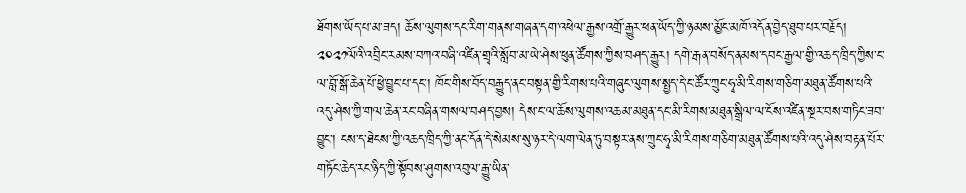ཐོགས་ཡོད་པ་མ་ཟད། ཆོས་ལུགས་དང་རིག་གནས་གཞན་དག་འཕེལ་རྒྱས་འགྲོ་རྒྱུར་ཕན་ཡོད་ཀྱི་ཉམས་མྱོང་མཁོ་འདོན་བྱེད་ཐུབ་པར་བརྗོད།
༢༠༢༡ལོའི་འབྲིང་རམས་བཀའ་བཞི་འཛིན་གྲྭའི་སློབ་མ་ཡེ་ཤེས་ཕུན་ཚོགས་ཀྱིས་བཤད་རྒྱུར། དགེ་རྒན་བསོད་ནམས་དབང་རྒྱལ་གྱི་འཆད་ཁྲིད་ཀྱིས་ང་ལ་བློ་སྒོ་ཆེན་པོ་ཕྱེ་བྱུང་པ་དང་། ཁོང་གིས་བོད་བརྒྱུད་ནང་བསྟན་གྱི་རིགས་པའི་གཞུང་ལུགས་སྤྱད་དེ་ང་ཚོར་ཀྲུང་ཧྭ་མི་རིགས་གཅིག་མཐུན་ཚོགས་པའི་འདུ་ཤེས་ཀྱི་གལ་ཆེན་རང་བཞིན་གསལ་བཤད་བྱས། དེས་ང་ལ་ཆོས་ལུགས་འཆམ་མཐུན་དང་མི་རིགས་མཐུན་སྒྲིལ་ལ་ངོས་འཛིན་སྔར་བས་གཏིང་ཟབ་བྱུང་། ངས་ད་ཐེངས་ཀྱི་འཆད་ཁྲིད་ཀྱི་ནང་དོན་དེ་སེམས་སུ་ཉར་དེ་ལག་ལེན་ཏུ་བསྟར་ནས་ཀྲུང་ཧྭ་མི་རིགས་གཅིག་མཐུན་ཚོགས་པའི་འདུ་ཤེས་བརྟན་པོར་གཏོང་ཆེད་རང་ཉིད་ཀྱི་སྟོབས་ཤུགས་འབུལ་རྒྱུ་ཡིན་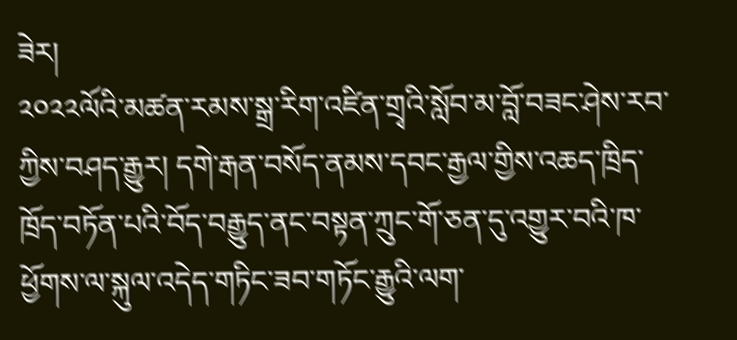ཟེར།
༢༠༢༢ལོའི་མཚན་རམས་སྒྲ་རིག་འཛིན་གྲྭའི་སློབ་མ་བློ་བཟང་ཤེས་རབ་ཀྱིས་བཤད་རྒྱུར། དགེ་རྒན་བསོད་ནམས་དབང་རྒྱལ་གྱིས་འཆད་ཁྲིད་ཁྲོད་བཏོན་པའི་བོད་བརྒྱུད་ནང་བསྟན་ཀྲུང་གོ་ཅན་དུ་འགྱུར་བའི་ཁ་ཕྱོགས་ལ་སྐུལ་འདེད་གཏིང་ཟབ་གཏོང་རྒྱུའི་ལག་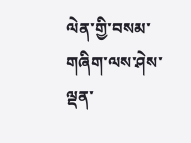ལེན་གྱི་བསམ་གཞིག་ལས་ཤེས་ལྡན་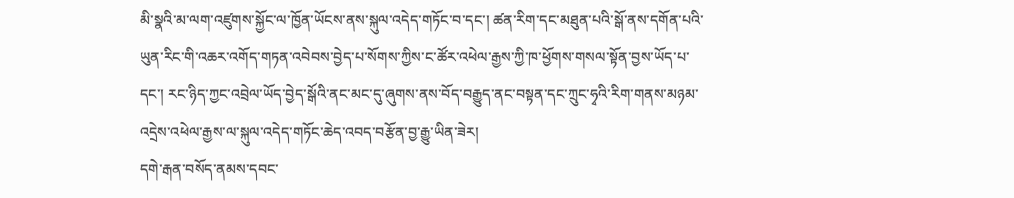མི་སྣའི་མ་ལག་འཛུགས་སྐྱོང་ལ་ཁྱོན་ཡོངས་ནས་སྐུལ་འདེད་གཏོང་བ་དང་། ཚན་རིག་དང་མཐུན་པའི་སྒོ་ནས་དགོན་པའི་ཡུན་རིང་གི་འཆར་འགོད་གཏན་འབེབས་བྱེད་པ་སོགས་ཀྱིས་ང་ཚོར་འཕེལ་རྒྱས་ཀྱི་ཁ་ཕྱོགས་གསལ་སྟོན་བྱས་ཡོད་པ་དང་། རང་ཉིད་ཀྱང་འབྲེལ་ཡོད་བྱེད་སྒོའི་ནང་མང་དུ་ཞུགས་ནས་བོད་བརྒྱུད་ནང་བསྟན་དང་ཀྲུང་ཧྭའི་རིག་གནས་མཉམ་འདྲེས་འཕེལ་རྒྱས་ལ་སྐུལ་འདེད་གཏོང་ཆེད་འབད་བརྩོན་བྱ་རྒྱུ་ཡིན་ཟེར།
དགེ་རྒན་བསོད་ནམས་དབང་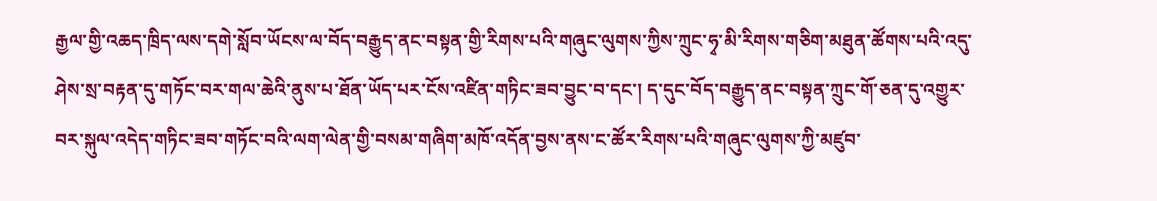རྒྱལ་གྱི་འཆད་ཁྲིད་ལས་དགེ་སློབ་ཡོངས་ལ་བོད་བརྒྱུད་ནང་བསྟན་གྱི་རིགས་པའི་གཞུང་ལུགས་ཀྱིས་ཀྲུང་ཧྭ་མི་རིགས་གཅིག་མཐུན་ཚོགས་པའི་འདུ་ཤེས་སྲ་བརྟན་དུ་གཏོང་བར་གལ་ཆེའི་ནུས་པ་ཐོན་ཡོད་པར་ངོས་འཛིན་གཏིང་ཟབ་བྱུང་བ་དང་། ད་དུང་བོད་བརྒྱུད་ནང་བསྟན་ཀྲུང་གོ་ཅན་དུ་འགྱུར་བར་སྐུལ་འདེད་གཏིང་ཟབ་གཏོང་བའི་ལག་ལེན་གྱི་བསམ་གཞིག་མཁོ་འདོན་བྱས་ནས་ང་ཚོར་རིགས་པའི་གཞུང་ལུགས་ཀྱི་མཛུབ་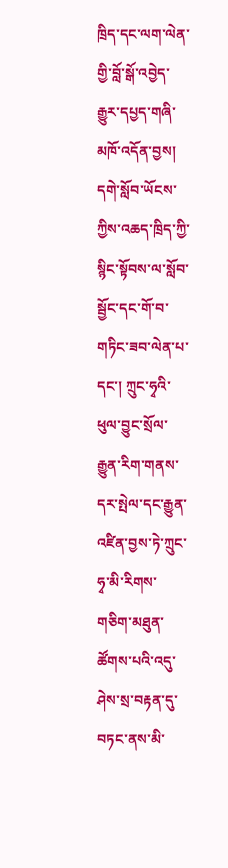ཁྲིད་དང་ལག་ལེན་གྱི་བློ་སྒོ་འབྱེད་རྒྱུར་དཔྱད་གཞི་མཁོ་འདོན་བྱས། དགེ་སློབ་ཡོངས་ཀྱིས་འཆད་ཁྲིད་ཀྱི་སྙིང་སྟོབས་ལ་སློབ་སྦྱོང་དང་གོ་བ་གཏིང་ཟབ་ལེན་པ་དང་། ཀྲུང་ཧྭའི་ཕུལ་བྱུང་སྲོལ་རྒྱུན་རིག་གནས་དར་སྤེལ་དང་རྒྱུན་འཛིན་བྱས་ཏེ་ཀྲུང་ཧྭ་མི་རིགས་གཅིག་མཐུན་ཚོགས་པའི་འདུ་ཤེས་སྲ་བརྟན་དུ་བཏང་ནས་མི་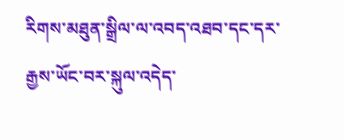རིགས་མཐུན་སྒྲིལ་ལ་འབད་འཐབ་དང་དར་རྒྱས་ཡོང་བར་སྐུལ་འདེད་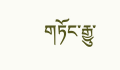གཏོང་རྒྱུ་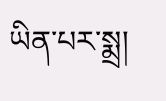ཡིན་པར་སྨྲ།